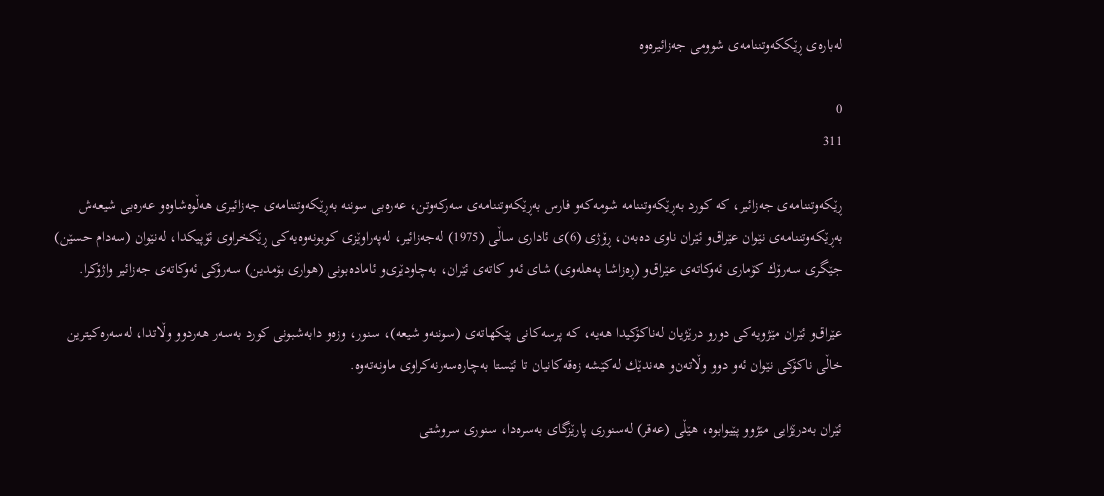له‌باره‌ی ڕێككه‌وتننامه‌ی شوومی جه‌زائیره‌وه‌

0
311

ڕێكه‌وتننامه‌ی‌ جه‌زائیر، كه‌ كورد به‌ڕێكه‌وتننامه‌ شومه‌كه‌و فارس به‌ڕێكه‌وتننامه‌ی‌ سه‌ركه‌وتن، عه‌ره‌بی سوننه‌ به‌ڕێكه‌وتننامه‌ی‌ جه‌زائیری هه‌ڵوه‌شاوه‌و عه‌ره‌بی شیعه‌ش به‌ڕێكه‌وتننامه‌ی‌ نێوان عێراق‌و ئێران ناوی ده‌به‌ن، ڕۆژی‌ (6)ی ئاداری ساڵی (1975) له‌جه‌زائیر، له‌په‌راوێزی كوبونه‌وه‌یه‌كی ڕێكخراوی ئۆپیكدا، له‌نێوان (سه‌دام حسێن) جێگری سه‌رۆك كۆماری ئه‌وكاته‌ی‌ عێراق‌و (ڕه‌زاشا په‌هله‌وی) شای‌ ئه‌و كاته‌ی‌ ئێران، به‌چاودێری‌و ئاماده‌بونی (هواری بۆمدین) سه‌رۆكی ئه‌وكاته‌ی‌ جه‌زائیر واژۆكرا.

عێراق‌و ئێران مێژویه‌كی دورو درێژیان له‌ناكۆكیدا هه‌یه‌، كه‌ پرسه‌كانی پێكهاته‌ی‌ (سوننه‌‌و شیعه‌)، سنور، وزه‌و دابه‌شبونی كورد به‌سه‌ر هه‌ردوو وڵاتدا، له‌سه‌ره‌كیترین خاڵی ناكۆكی نێوان ئه‌و دوو وڵاته‌ن‌و هه‌ندێك له‌كێشه‌ زه‌قه‌كانیان تا ئێستا به‌چاره‌سه‌رنه‌كراوی ماونه‌ته‌وه‌.

ئێران به‌درێژایی مێژوو پێیوابوه‌، هێڵی (عه‌قر) له‌سنوری پارێزگای به‌سره‌دا، سنوری سروشتی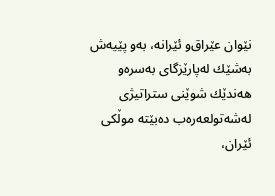نێوان عێراق‌و ئێرانه‌، به‌و پێیه‌ش به‌شێك له‌پارێزگای به‌سره‌و هه‌ندێك شوێنی ستراتیژی له‌شه‌تولعه‌ره‌ب ده‌بێته‌ موڵكی ئێران،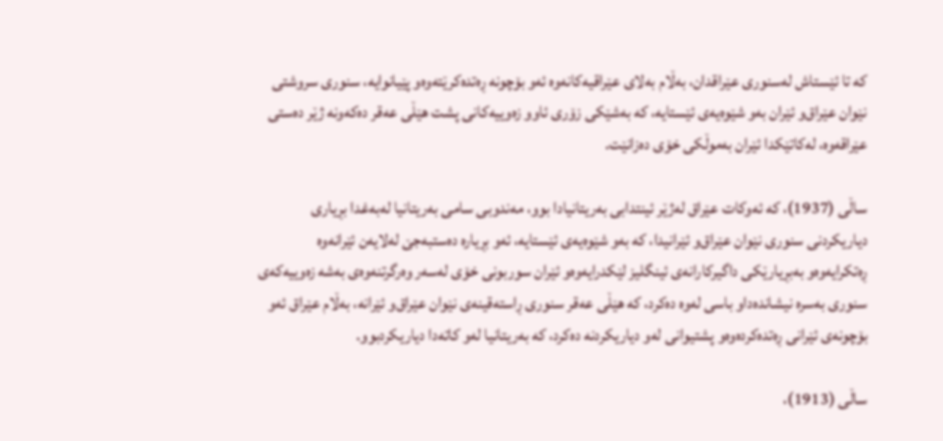كه‌ تا ئێستاش له‌سنوری عێراقدان، به‌ڵام به‌لای عێراقیه‌كانه‌وه‌ ئه‌و بۆچونه‌ ڕه‌تده‌كرێته‌وه‌و پێیانوایه‌، سنوری سروشتی نێوان عێراق‌و ئێران به‌و شێوه‌یه‌ی ئێستایه‌، كه‌ به‌شێكی زۆری ئاو‌و زه‌وییه‌كانی پشت هێڵی عه‌قر ده‌كه‌ونه‌ ژێر ده‌ستی عێراقه‌وه‌، له‌كاتێكدا ئێران به‌موڵكی خۆی ده‌زانێت.

ساڵی (1937)، كه‌ ئه‌وكات عێراق له‌ژێر ئینتدابی به‌ریتانیادا بوو، مه‌ندوبی سامی به‌ریتانیا له‌به‌غدا بڕیاری دیاریكردنی سنوری نێوان عێراق‌و ئێرانیدا، كه‌ به‌و شێوه‌یه‌ی ئێستایه‌، ئه‌و بڕیاره‌ ده‌ستبه‌جێ له‌لایه‌ن ئێرانه‌وه‌ ڕه‌تكرایه‌وه‌و به‌بڕیارێكی داگیركارانه‌ی‌ ئینگلیز لێكدرایه‌وه‌و ئێران سوربونی خۆی له‌سه‌ر وه‌رگرتنه‌وه‌ی‌ به‌شه‌ زه‌وییه‌كه‌ی‌ سنوری به‌سره‌ نیشانده‌داو باسی له‌وه‌ ده‌كرد، كه‌ هێڵی عه‌قر سنوری ڕاسته‌قینه‌ی‌ نێوان عێراق‌و ئێرانه‌، به‌ڵام عێراق ئه‌و بۆچونه‌ی‌ ئێرانی ڕه‌تده‌كرده‌وه‌و پشتیوانی له‌و دیاریكردنه‌ ده‌كرد، كه‌ به‌ریتانیا له‌و كاته‌دا دیاریكردبوو.

ساڵی (1913)،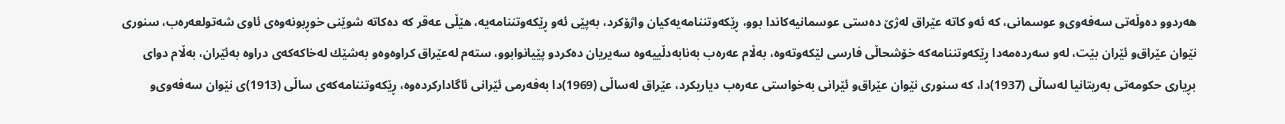هه‌ردوو ده‌وڵه‌تی سه‌فه‌وی‌و عوسمانی، كه‌ ئه‌و كاته‌ عێراق له‌ژێ ده‌ستی عوسمانیه‌كاندا بوو، ڕێكه‌وتننامه‌یه‌كیان واژۆكرد، به‌پێی ئه‌و ڕێكه‌وتننامه‌یه‌، هێڵی عه‌قر كه‌ ده‌كاته‌ شوێنی خوڕبونه‌وه‌ی‌ ئاوی شه‌تولعه‌ره‌ب، سنوری نێوان عێراق‌و ئێران بێت، له‌و سه‌رده‌مه‌دا ڕێكه‌وتننامه‌كه‌ خۆشحاڵی فارسی لێكه‌وته‌وه‌، به‌ڵام عه‌ره‌ب به‌نابه‌دڵییه‌وه‌ سه‌یریان ده‌كرد‌و پێیانوابوو، سته‌م له‌عێراق كراوه‌وه‌و به‌شێك له‌خاكه‌كه‌ی‌ دراوه‌ به‌ئێران، به‌ڵام دوای بڕیاری حكومه‌تی به‌ریتانیا له‌ساڵی (1937)دا، كه‌ سنوری نێوان عێراق‌و ئێرانی به‌خواستی عه‌ره‌ب دیاریكرد، عێراق له‌ساڵی (1969)دا به‌فه‌رمی ئێرانی ئاگاداركرده‌وه‌، ڕێكه‌وتننامه‌كه‌ی‌ ساڵی (1913)ی نێوان سه‌فه‌وی‌و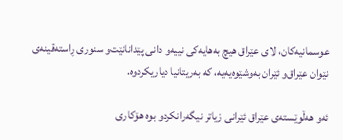عوسمانیه‌كان، لای عێراق هیچ به‌هایه‌كی نییه‌و دانی‌ پێدانانێت‌و سنوری ڕاسته‌قینه‌ی‌ نێوان عێراق‌و ئێران به‌وشێوه‌یه‌یه‌، كه‌ به‌ریتانیا دیاریكردوه‌.

ئه‌و هه‌ڵوێسته‌ی‌ عێراق ئێرانی زیاتر نیگه‌رانكردو بوه‌ هۆكاری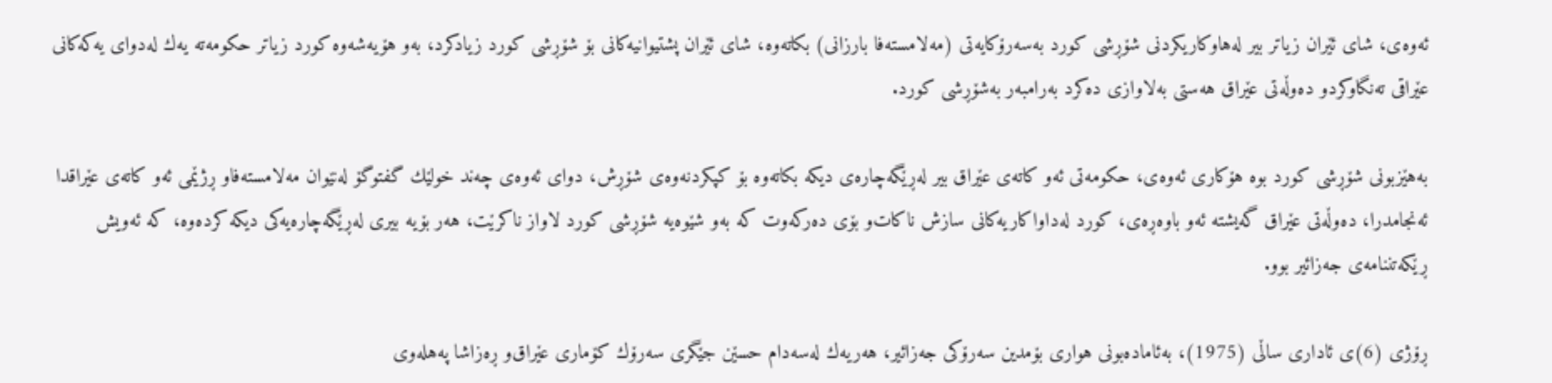ئه‌وه‌ی‌، شای ئێران زیاتر بیر له‌هاوكاریكردنی شۆڕشی كورد به‌سه‌رۆكایه‌تی (مه‌لامسته‌فا بارزانی) بكاته‌وه‌، شای ئێران پشتیوانیه‌كانی بۆ شۆڕشی كورد زیادكرد، به‌و هۆیه‌شه‌وه‌ كورد زیاتر حكومه‌ته‌ یه‌ك له‌دوای یه‌كه‌كانی عێراقی ته‌نگاوكرد‌و ده‌وڵه‌تی عێراق هه‌ستی به‌لاوازی ده‌كرد به‌رامبه‌ر به‌شۆڕشی كورد.

به‌هێزبونی شۆڕشی كورد بوه‌ هۆكاری ئه‌وه‌ی‌، حكومه‌تی ئه‌و كاته‌ی‌ عێراق بیر له‌ڕێگه‌چاره‌ی‌ دیكه‌ بكاته‌وه‌ بۆ كپكردنه‌وه‌ی‌ شۆڕش، دوای ئه‌وه‌ی‌ چه‌ند خولێك گفتوگۆ له‌نێوان مه‌لامسته‌فاو ڕژێمی ئه‌و كاته‌ی‌ عێراقدا ئه‌نجامدرا، ده‌وڵه‌تی عێراق گه‌یشته‌ ئه‌و باوه‌ڕه‌ی‌، كورد له‌داواكاریه‌كانی سازش ناكات‌و بۆی ده‌ركه‌وت كه‌ به‌و شێوه‌یه‌ شۆڕشی كورد لاواز ناكرێت، هه‌ر بۆیه‌ بیری له‌ڕێگه‌چاره‌یه‌كی دیكه‌ كرده‌وه‌، كه‌ ئه‌ویش ڕێكه‌تننامه‌ی‌ جه‌زائیر بوو.

ڕۆژی (6)ی ئاداری ساڵی (1975)، به‌ئاماده‌بونی هواری بۆمدین سه‌رۆكی جه‌زائیر، هه‌ریه‌ك له‌سه‌دام حسێن جێگری سه‌رۆك كۆماری عێراق‌و ڕه‌زاشا په‌هله‌وی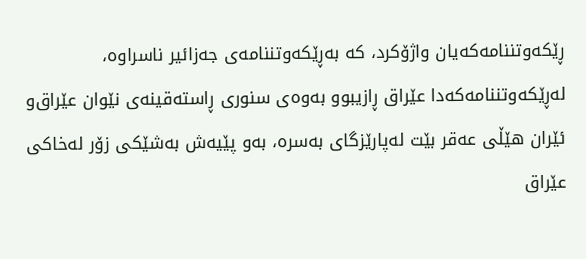ڕێكه‌وتننامه‌كه‌یان واژۆكرد، كه‌ به‌ڕێكه‌وتننامه‌ی‌ جه‌زائیر ناسراوه‌، له‌ڕێكه‌وتننامه‌كه‌دا عێراق ڕازیبوو به‌وه‌ی‌ سنوری ڕاسته‌قینه‌ی‌ نێوان عێراق‌و ئێران هێڵی عه‌قر بێت له‌پارێزگای به‌سره‌، به‌و پێیه‌ش به‌شێكی زۆر له‌خاكی عێراق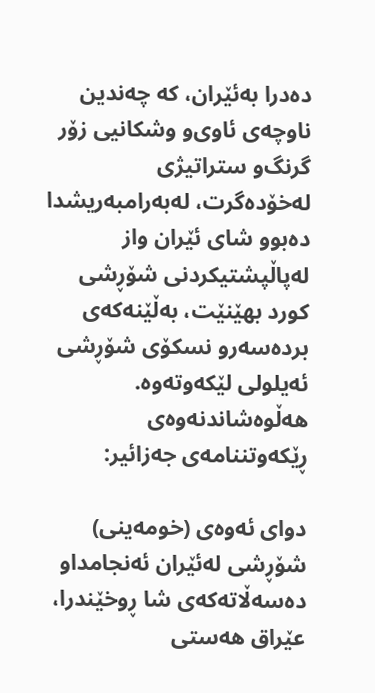ده‌درا به‌ئێران، كه‌ چه‌ندین ناوچه‌ی‌ ئاوی‌و وشكانیی زۆر گرنگ‌و ستراتیژی له‌خۆده‌گرت، له‌به‌رامبه‌ریشدا ده‌بوو شای ئێران واز له‌پاڵپشتیكردنی شۆڕشی كورد بهێنێت، به‌ڵێنه‌كه‌ی‌ برده‌سه‌ر‌و نسكۆی شۆڕشی ئه‌یلولی لێكه‌وته‌وه‌.
هه‌ڵوه‌شاندنه‌وه‌ی‌ ڕێكه‌وتننامه‌ی‌ جه‌زائیر:

دوای ئه‌وه‌ی‌ (خومه‌ینی) شۆڕشی له‌ئێران ئه‌نجامداو ده‌سه‌ڵاته‌كه‌ی‌ شا ڕوخێندرا، عێراق هه‌ستی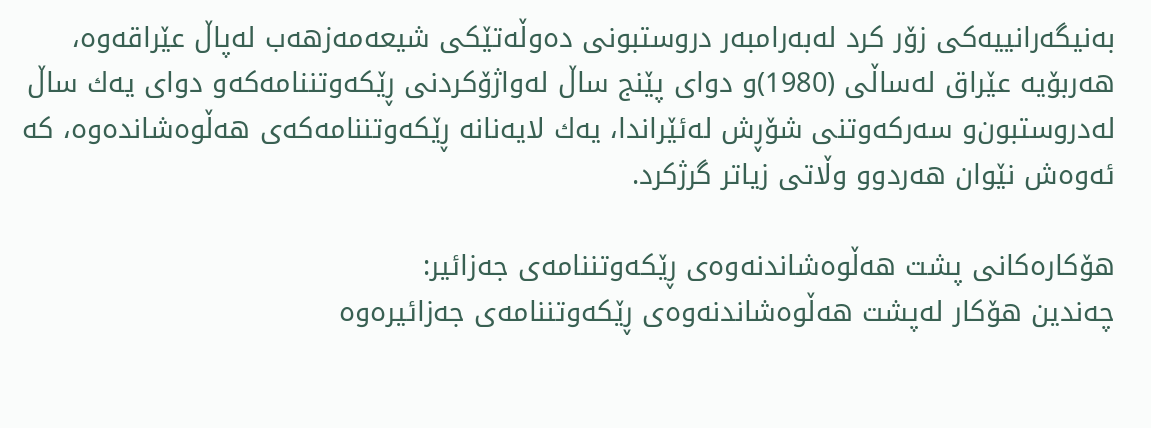به‌نیگه‌رانییه‌كی زۆر كرد له‌به‌رامبه‌ر دروستبونی ده‌وڵه‌تێكی شیعه‌مه‌زهه‌ب له‌پاڵ عێراقه‌وه‌، هه‌ربۆیه‌ عێراق له‌ساڵی (1980)و دوای پێنج ساڵ له‌واژۆكردنی ڕێكه‌وتننامه‌كه‌و دوای یه‌ك ساڵ له‌دروستبون‌و سه‌ركه‌وتنی شۆڕش له‌ئێراندا، یه‌ك لایه‌نانه‌ ڕێكه‌وتننامه‌كه‌ی‌ هه‌ڵوه‌شانده‌وه‌، كه‌ ئه‌وه‌ش نێوان هه‌ردوو وڵاتی زیاتر گرژكرد.

هۆكاره‌كانی پشت هه‌ڵوه‌شاندنه‌وه‌ی‌ ڕێكه‌وتننامه‌ی‌ جه‌زائیر:
چه‌ندین هۆكار له‌پشت هه‌ڵوه‌شاندنه‌وه‌ی‌ ڕێكه‌وتننامه‌ی‌ جه‌زائیره‌وه‌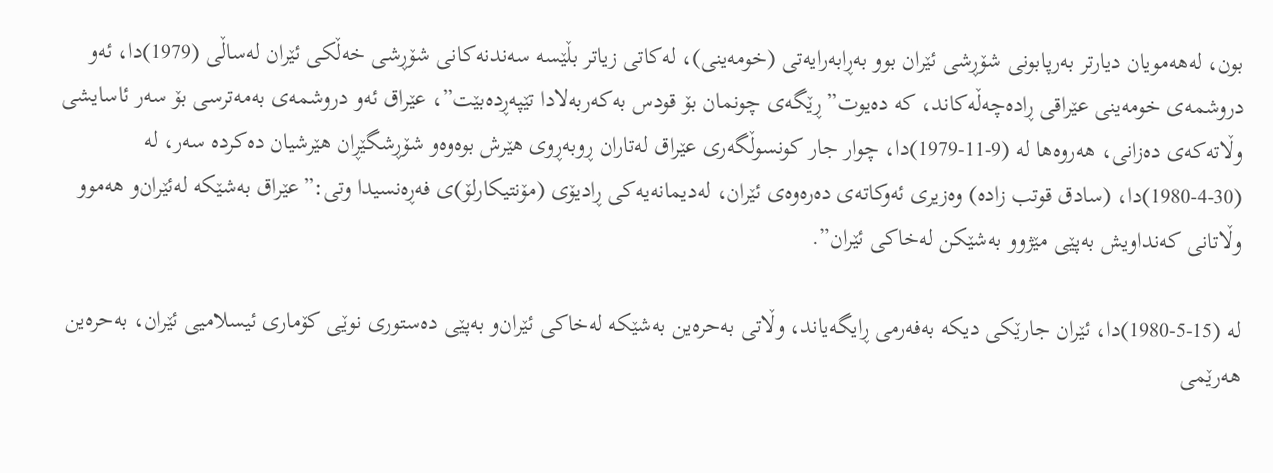بون، له‌هه‌مویان دیارتر به‌رپابونی شۆڕشی ئێران بوو به‌ڕابه‌رایه‌تی (خومه‌ینی)، له‌كاتی زیاتر بڵێسه‌ سه‌ندنه‌كانی شۆڕشی خه‌ڵكی ئێران له‌ساڵی (1979)دا، ئه‌و دروشمه‌ی‌ خومه‌ینی عێراقی ڕاده‌چه‌ڵه‌كاند، كه‌ ده‌یوت”ڕێگه‌ی‌ چونمان بۆ قودس به‌كه‌ربه‌لادا تێپه‌ڕده‌بێت”، عێراق ئه‌و دروشمه‌ی‌ به‌مه‌ترسی بۆ سه‌ر ئاسایشی وڵاته‌كه‌ی‌ ده‌زانی، هه‌روه‌ها له‌ (9-11-1979)دا، چوار جار كونسوڵگه‌ری عێراق له‌تاران ڕوبه‌ڕوی هێرش بوه‌وه‌و شۆڕشگێڕان هێرشیان ده‌كرده‌ سه‌ر، له‌ (30-4-1980)دا، (سادق قوتب زاده‌) وه‌زیری ئه‌وكاته‌ی‌ ده‌ره‌وه‌ی‌ ئێران، له‌دیمانه‌یه‌كی ڕادیۆی (مۆنتیكارلۆ)ی فه‌ڕه‌نسیدا وتی:”عێراق به‌شێكه‌ له‌ئێران‌و هه‌موو وڵاتانی كه‌نداویش به‌پێی مێژوو به‌شێكن له‌خاكی ئێران”.

له‌ (15-5-1980)دا، ئێران جارێكی دیكه‌ به‌فه‌رمی ڕایگه‌یاند، وڵاتی به‌حره‌ین به‌شێكه‌ له‌خاكی ئێران‌و به‌پێی ده‌ستوری نوێی كۆماری ئیسلامیی ئێران، به‌حره‌ین هه‌رێمی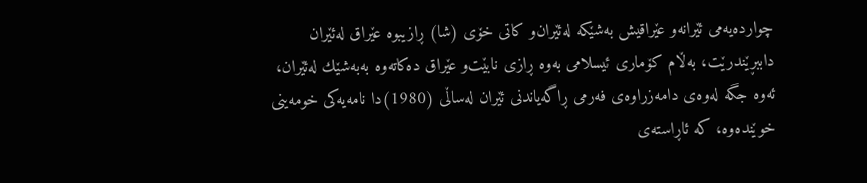چوارده‌یه‌می ئێرانه‌و عێراقیش به‌شێكه‌ له‌ئێران‌و كاتی خۆی (شا) ڕازیبوه‌ عێراق له‌ئێران داببڕێندرێت، به‌ڵام كۆماری ئیسلامی به‌وه‌ ڕازی نابێت‌و عێراق ده‌كاته‌وه‌ به‌به‌شێك له‌ئێران، ئه‌وه‌ جگه‌ له‌وه‌ی‌ دامه‌زراوه‌ی‌ فه‌رمی ڕاگه‌یاندنی ئێران له‌ساڵی (1980)دا نامه‌یه‌كی خومه‌ینی خوێنده‌وه‌، كه‌ ئاڕاسته‌ی‌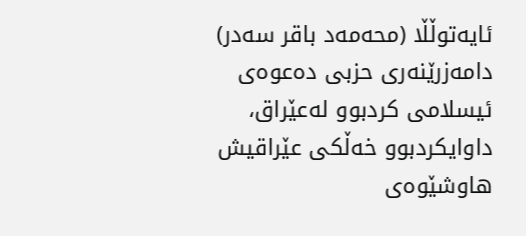ئایه‌توڵڵا (محه‌مه‌د باقر سه‌در) دامه‌زرێنه‌ری حزبی ده‌عوه‌ی‌ ئیسلامی كردبوو له‌عێراق، داوایكردبوو خه‌ڵكی عێراقیش هاوشێوه‌ی‌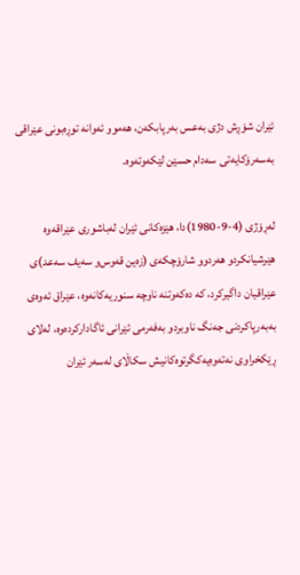ئێران شۆڕش دژی به‌عس به‌رپابكه‌ن، هه‌موو ئه‌وانه‌ توڕه‌بونی عێراقی به‌سه‌رۆكایه‌تی سه‌دام حسێن لێكه‌وته‌وه‌.

له‌ڕۆژی (4-9-1980)دا، هێزه‌كانی ئێران له‌باشوری عێراقه‌وه‌ هێرشیانكردو هه‌ردوو شارۆچكه‌ی‌ (زه‌ین قه‌وس‌و سه‌یف سه‌عد)ی عێراقیان داگیركرد، كه‌ ده‌كه‌وتنه‌ ناوچه‌ سنوریه‌كانه‌وه‌، عێراق ئه‌وه‌ی‌ به‌به‌رپاكردنی جه‌نگ ناوبرد‌و به‌فه‌رمی ئێرانی ئاگاداركرده‌وه‌، له‌لای ڕێكخراوی نه‌ته‌وه‌یه‌كگرتوه‌كانیش سكاڵای له‌سه‌ر ئێران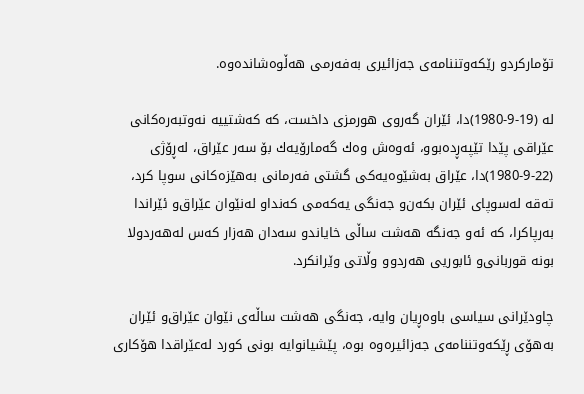تۆماركرد‌و رێكه‌وتننامه‌ی‌ جه‌زائیری به‌فه‌رمی‌ هه‌ڵوه‌شانده‌وه‌.

له‌ (19-9-1980)دا، ئێران گه‌روی هورمزی داخست، كه‌ كه‌شتییه‌ نه‌وتبه‌ره‌كانی عێراقی پێدا تێپه‌ڕده‌بوو، ئه‌وه‌ش وه‌ك گه‌مارۆیه‌ك بۆ سه‌ر عێراق، له‌ڕۆژی (22-9-1980)دا، عێراق به‌شێوه‌یه‌كی گشتی فه‌رمانی به‌هێزه‌كانی سوپا كرد، ته‌قه‌ له‌سوپای ئێران بكه‌ن‌و جه‌نگی یه‌كه‌می كه‌نداو له‌نێوان عێراق‌و ئێراندا به‌رپاكرا، كه‌ ئه‌و جه‌نگه‌ هه‌شت ساڵی خایاندو سه‌دان هه‌زار كه‌س له‌هه‌ردولا بونه‌ قوربانی‌و ئابوریی هه‌ردوو وڵاتی وێرانكرد.

چاودێرانی سیاسی باوه‌ڕیان وایه‌، جه‌نگی هه‌شت ساڵه‌ی‌ نێوان عێراق‌و ئێران به‌هۆی ڕێكه‌وتننامه‌ی‌ جه‌زائیره‌وه‌ بوه‌، پێشیانوایه‌ بونی كورد له‌عێراقدا هۆكاری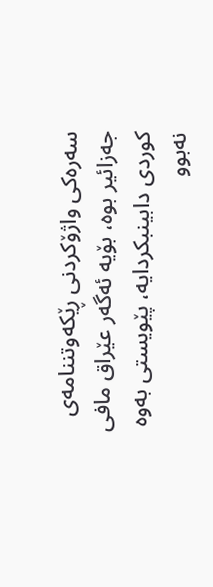سه‌ره‌كی واژۆكردنی ڕێكه‌وتننامه‌ی‌ جه‌زائیر بوه‌، بۆیه‌ ئه‌گه‌ر عێراق مافی كوردی دابینبكردایه‌، پێویستی به‌وه‌ نه‌بوو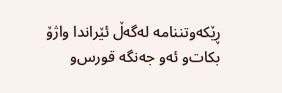ڕێكه‌وتننامه‌ له‌گه‌ڵ ئێراندا واژۆ بكات‌و ئه‌و جه‌نگه‌ قورس‌و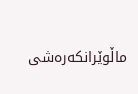ماڵوێرانكه‌ره‌شی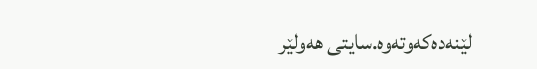لێنه‌ده‌كه‌وته‌وه‌.سایتی هەولێر